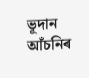ভূদান আঁচনিৰ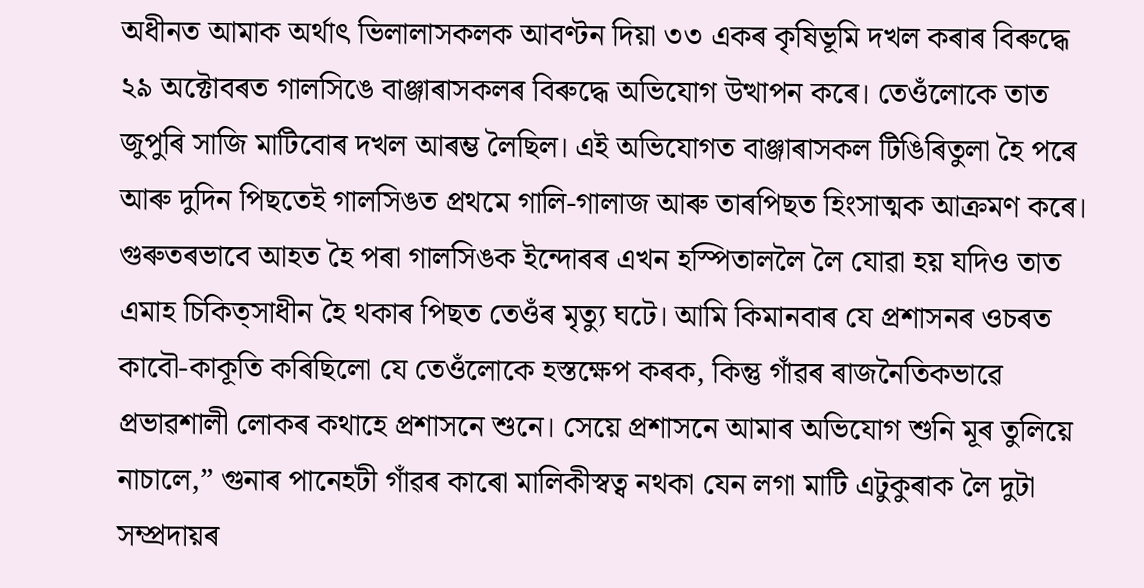অধীনত আমাক অর্থাৎ ভিলালাসকলক আবণ্টন দিয়া ৩৩ একৰ কৃষিভূমি দখল কৰাৰ বিৰুদ্ধে ২৯ অক্টোবৰত গালসিঙে বাঞ্জাৰাসকলৰ বিৰুদ্ধে অভিযোগ উত্থাপন কৰে। তেওঁলোকে তাত জুপুৰি সাজি মাটিবোৰ দখল আৰম্ভ লৈছিল। এই অভিযোগত বাঞ্জাৰাসকল টিঙিৰিতুলা হৈ পৰে আৰু দুদিন পিছতেই গালসিঙত প্ৰথমে গালি-গালাজ আৰু তাৰপিছত হিংসাত্মক আক্ৰমণ কৰে। গুৰুতৰভাবে আহত হৈ পৰা গালসিঙক ইন্দোৰৰ এখন হস্পিতাললৈ লৈ যোৱা হয় যদিও তাত এমাহ চিকিত্সাধীন হৈ থকাৰ পিছত তেওঁৰ মৃত্যু ঘটে। আমি কিমানবাৰ যে প্ৰশাসনৰ ওচৰত কাবৌ-কাকূতি কৰিছিলো যে তেওঁলোকে হস্তক্ষেপ কৰক, কিন্তু গাঁৱৰ ৰাজনৈতিকভাৱে প্ৰভাৱশালী লোকৰ কথাহে প্ৰশাসনে শুনে। সেয়ে প্ৰশাসনে আমাৰ অভিযোগ শুনি মূৰ তুলিয়ে নাচালে,” গুনাৰ পানেহটী গাঁৱৰ কাৰো মালিকীস্বত্ব নথকা যেন লগা মাটি এটুকুৰাক লৈ দুটা সম্প্ৰদায়ৰ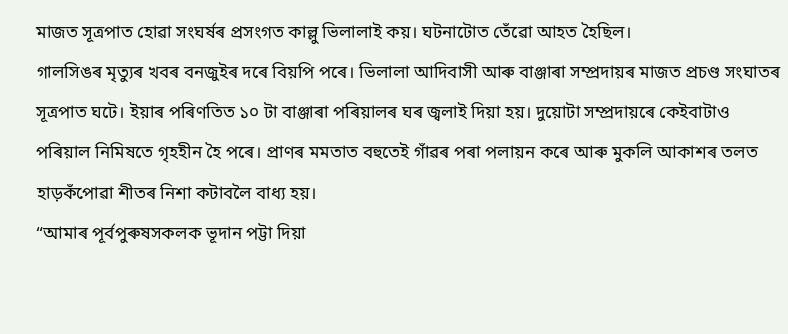মাজত সূত্ৰপাত হোৱা সংঘৰ্ষৰ প্ৰসংগত কাল্লু ভিলালাই কয়। ঘটনাটোত তেঁৱো আহত হৈছিল।
গালসিঙৰ মৃত্যুৰ খবৰ বনজুইৰ দৰে বিয়পি পৰে। ভিলালা আদিবাসী আৰু বাঞ্জাৰা সম্প্ৰদায়ৰ মাজত প্ৰচণ্ড সংঘাতৰ সূত্ৰপাত ঘটে। ইয়াৰ পৰিণতিত ১০ টা বাঞ্জাৰা পৰিয়ালৰ ঘৰ জ্বলাই দিয়া হয়। দুয়োটা সম্প্ৰদায়ৰে কেইবাটাও পৰিয়াল নিমিষতে গৃহহীন হৈ পৰে। প্ৰাণৰ মমতাত বহুতেই গাঁৱৰ পৰা পলায়ন কৰে আৰু মুকলি আকাশৰ তলত হাড়কঁপোৱা শীতৰ নিশা কটাবলৈ বাধ্য হয়।
“আমাৰ পূৰ্বপুৰুষসকলক ভূদান পট্টা দিয়া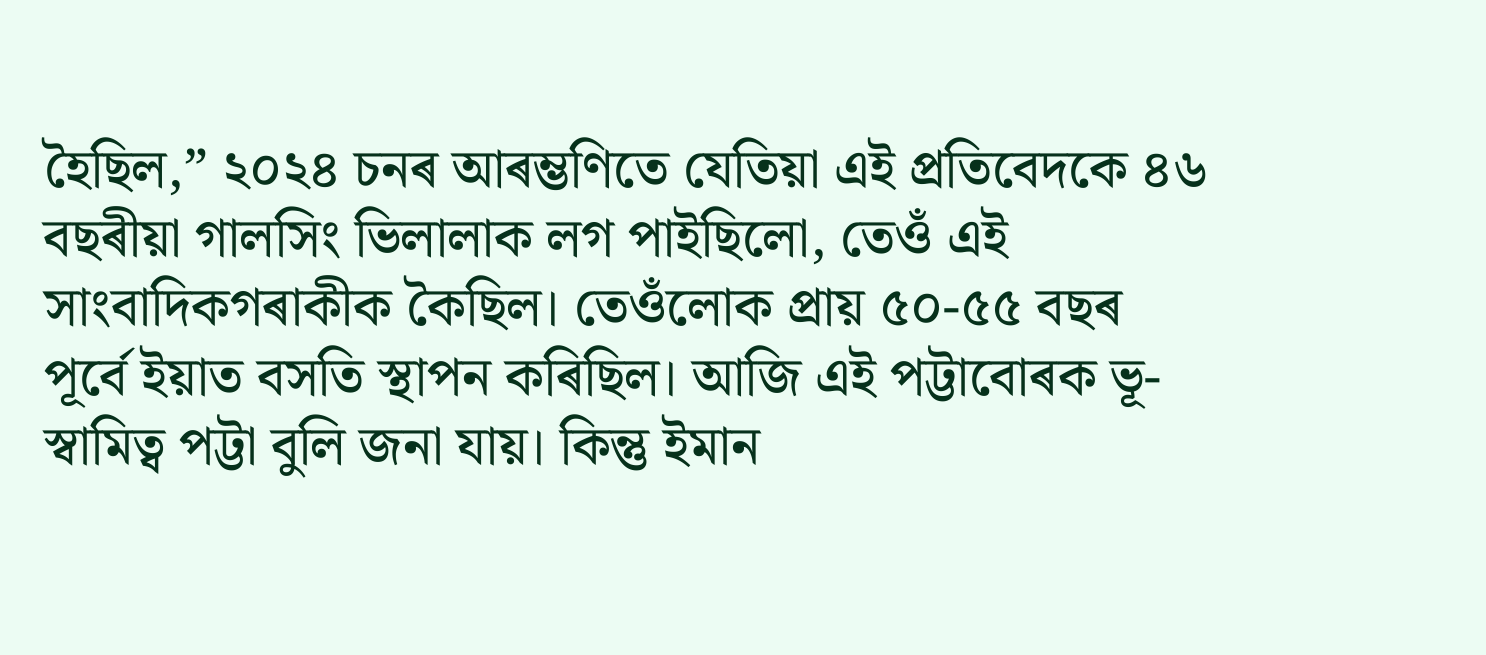হৈছিল,” ২০২৪ চনৰ আৰম্ভণিতে যেতিয়া এই প্ৰতিবেদকে ৪৬ বছৰীয়া গালসিং ভিলালাক লগ পাইছিলো, তেওঁ এই সাংবাদিকগৰাকীক কৈছিল। তেওঁলোক প্ৰায় ৫০-৫৫ বছৰ পূৰ্বে ইয়াত বসতি স্থাপন কৰিছিল। আজি এই পট্টাবোৰক ভূ-স্বামিত্ব পট্টা বুলি জনা যায়। কিন্তু ইমান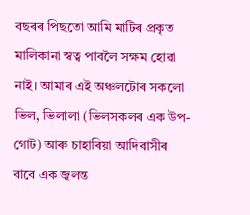বছৰৰ পিছতো আমি মাটিৰ প্ৰকৃত মালিকানা স্বত্ব পাবলৈ সক্ষম হোৱা নাই। আমাৰ এই অঞ্চলটোৰ সকলো ভিল, ভিলালা (ভিলসকলৰ এক উপ-গোট) আৰু চাহাৰিয়া আদিবাসীৰ বাবে এক জ্বলন্ত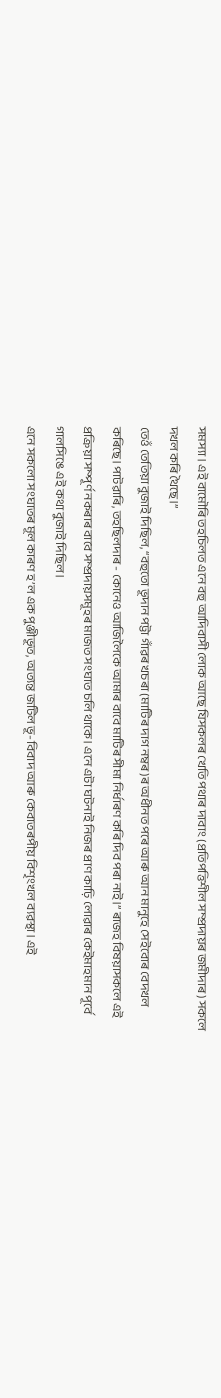সমস্যা। এই বামৌৰি তহচিলত এনে বহু আদিবাসী লোক আছে যিসকলৰ খেতি পথাৰ দাবাং (প্ৰতিপত্তিশীল সম্প্ৰদায়ৰ জমীদাৰ) সকলে দখল কৰি থৈছে।”
তেওঁ তেতিয়া বুজাই দিছিল, “বহুতো ভূদান পট্টা গাঁৱৰ খচৰা (মাটিৰ দাগ নম্বৰ)ৰ অধীনত পৰে আৰু আন মানুহে সেইবোৰ বেদখল কৰিছে। পাটৱাৰি, তহছিলদাৰ - কোনেও আজিলৈকে আমাৰ বাবে মাটিৰ সীমা নিৰ্ধাৰণ কৰি দিব পৰা নাই।” ৰাজহ বিষয়াসকলে এই প্ৰক্ৰিয়া সম্পূৰ্ণ নকৰাৰ বাবে সম্প্ৰদায়সমূহৰ মাজত সংঘাত চলি থাকে। এনে এটা ঘটনাই নিজৰ প্ৰাণ কাঢ়ি লোৱাৰ কেইমাহমান পূৰ্বে গালসিঙে এই কথা বুজাই দিছিল।
এনে সকলো সংঘাতৰ মূল কাৰণ হ’ল এক পুঞ্জীভূত, অত্যন্ত জটিল ভূ-বিবাদ আৰু কেবাতৰপীয় বিশৃংখল ব্যৱস্থা। এই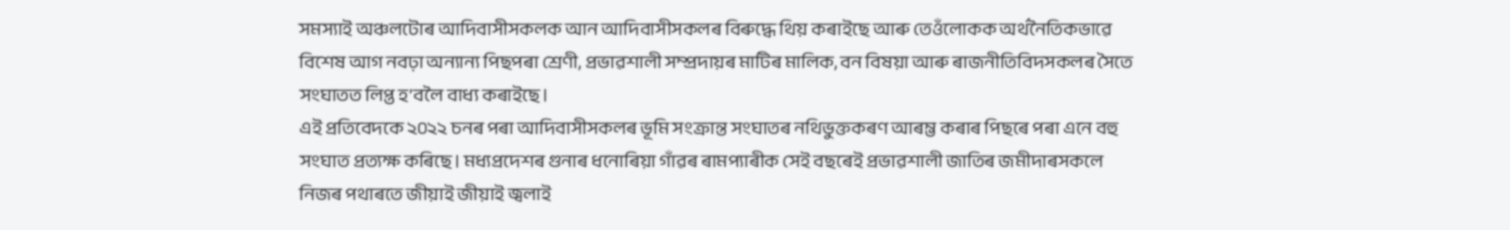সমস্যাই অঞ্চলটোৰ আদিবাসীসকলক আন আদিবাসীসকলৰ বিৰুদ্ধে থিয় কৰাইছে আৰু তেওঁলোকক অৰ্থনৈতিকভাৱে বিশেষ আগ নবঢ়া অন্যান্য পিছপৰা শ্ৰেণী, প্ৰভাৱশালী সম্প্ৰদায়ৰ মাটিৰ মালিক, বন বিষয়া আৰু ৰাজনীতিবিদসকলৰ সৈতে সংঘাতত লিপ্ত হ’বলৈ বাধ্য কৰাইছে।
এই প্ৰতিবেদকে ২০২২ চনৰ পৰা আদিবাসীসকলৰ ভূমি সংক্ৰান্ত সংঘাতৰ নথিভুক্তকৰণ আৰম্ভ কৰাৰ পিছৰে পৰা এনে বহু সংঘাত প্ৰত্যক্ষ কৰিছে। মধ্যপ্ৰদেশৰ গুনাৰ ধনোৰিয়া গাঁৱৰ ৰামপ্যাৰীক সেই বছৰেই প্ৰভাৱশালী জাতিৰ জমীদাৰসকলে নিজৰ পথাৰতে জীয়াই জীয়াই জ্বলাই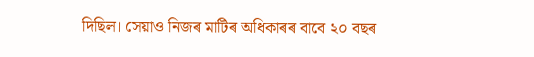দিছিল। সেয়াও নিজৰ মাটিৰ অধিকাৰৰ বাবে ২০ বছৰ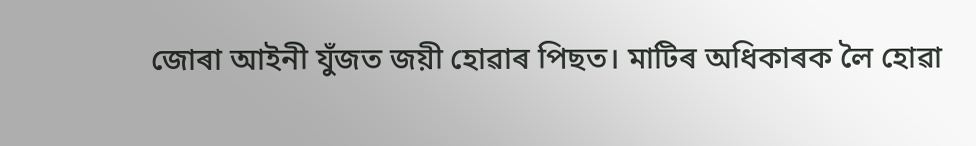জোৰা আইনী যুঁজত জয়ী হোৱাৰ পিছত। মাটিৰ অধিকাৰক লৈ হোৱা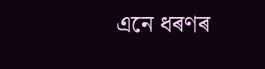এনে ধৰণৰ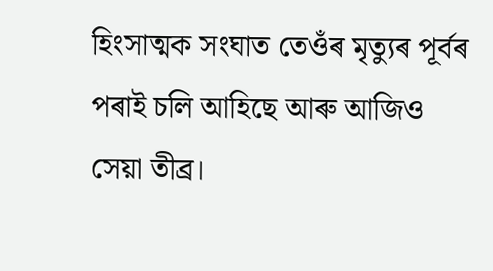হিংসাত্মক সংঘাত তেওঁৰ মৃত্যুৰ পূৰ্বৰ পৰাই চলি আহিছে আৰু আজিও সেয়া তীব্ৰ।